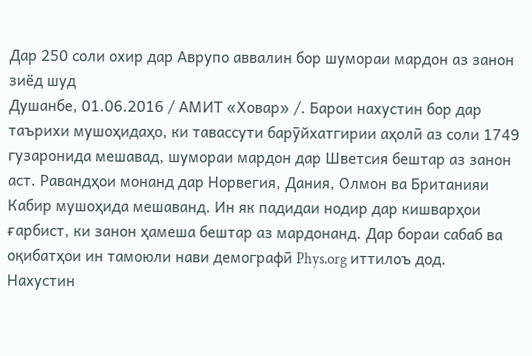Дар 250 соли охир дар Аврупо аввалин бор шумораи мардон аз занон зиёд шуд
Душанбе, 01.06.2016 / АМИТ «Ховар» /. Барои нахустин бор дар таърихи мушоҳидаҳо, ки тавассути барӯйхатгирии аҳолӣ аз соли 1749 гузаронида мешавад, шумораи мардон дар Шветсия бештар аз занон аст. Равандҳои монанд дар Норвегия, Дания, Олмон ва Британияи Кабир мушоҳида мешаванд. Ин як падидаи нодир дар кишварҳои ғарбист, ки занон ҳамеша бештар аз мардонанд. Дар бораи сабаб ва оқибатҳои ин тамоюли нави демографӣ Phys.org иттилоъ дод.
Нахустин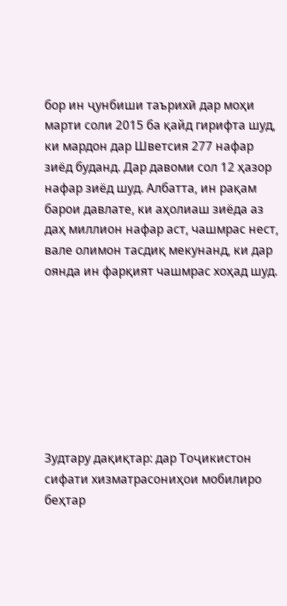бор ин ҷунбиши таърихӣ дар моҳи марти соли 2015 ба қайд гирифта шуд, ки мардон дар Шветсия 277 нафар зиёд буданд. Дар давоми сол 12 ҳазор нафар зиёд шуд. Албатта, ин рақам барои давлате, ки аҳолиаш зиёда аз даҳ миллион нафар аст, чашмрас нест, вале олимон тасдиқ мекунанд, ки дар оянда ин фарқият чашмрас хоҳад шуд.








Зудтару дақиқтар: дар Тоҷикистон сифати хизматрасониҳои мобилиро беҳтар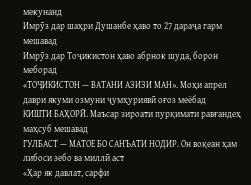мекунанд
Имрӯз дар шаҳри Душанбе ҳаво то 27 дараҷа гарм мешавад
Имрӯз дар Тоҷикистон ҳаво абрнок шуда, борон меборад
«ТОҶИКИСТОН — ВАТАНИ АЗИЗИ МАН». Моҳи апрел даври якуми озмуни ҷумҳуриявӣ оғоз меёбад
КИШТИ БАҲОРӢ. Маъсар зироати пурқимати равғандеҳ маҳсуб мешавад
ГУЛБАСТ — МАТОЕ БО САНЪАТИ НОДИР. Он воқеан ҳам либоси зебо ва миллӣ аст
«Ҳар як давлат, сарфи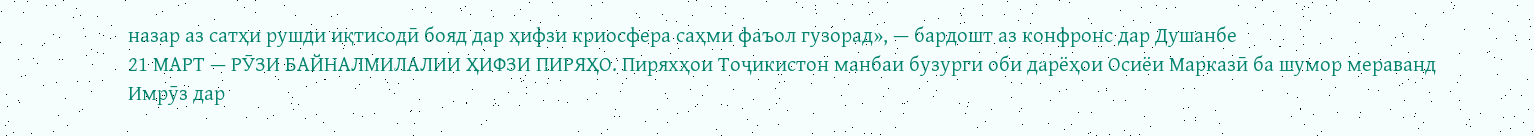назар аз сатҳи рушди иқтисодӣ бояд дар ҳифзи криосфера саҳми фаъол гузорад», — бардошт аз конфронс дар Душанбе
21 МАРТ — РӮЗИ БАЙНАЛМИЛАЛИИ ҲИФЗИ ПИРЯҲО. Пиряхҳои Тоҷикистон манбаи бузурги оби дарёҳои Осиёи Марказӣ ба шумор мераванд
Имрӯз дар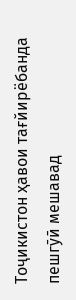Тоҷикистон ҳавои тағйирёбанда пешгӯӣ мешавад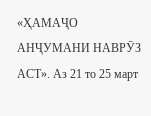«ҲАМАҶО АНҶУМАНИ НАВРӮЗ АСТ». Аз 21 то 25 март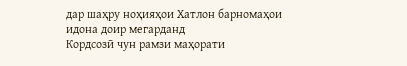дар шаҳру ноҳияҳои Хатлон барномаҳои идона доир мегарданд
Кордсозӣ чун рамзи маҳорати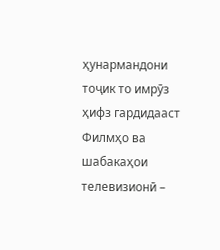ҳунармандони тоҷик то имрӯз ҳифз гардидааст
Филмҳо ва шабакаҳои телевизионӣ –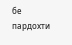бе пардохти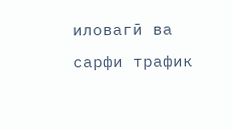иловагӣ ва сарфи трафик